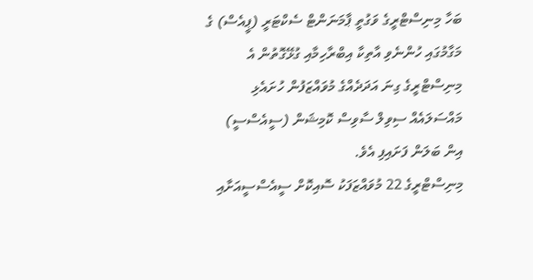ބަހާ މިނިސްޓްރީގެ ވަގުތީ ޕާމަނަންޓް ސެކްޓަރީ (ޕީއެސް) ގެ މަގާމުގައި ހުންނެވި އާތިކާ އިބްރާހިމާއި ގުޅޭގޮތުން އެ މިނިސްޓްރީގެ ގިނަ އަދަދެއްގެ މުވައްޒަފުން ހުށައެޅި މައްސަލައެއް ސިވިލް ސާވިސް ކޮމިޝަން (ސީއެސްސީ) އިން ބަލަން ފަށައިފި އެވެ.
މިނިސްޓްރީގެ 22 މުވައްޒަފަކު ސޮއިކޮށް ސީއެސްސީއަށާއި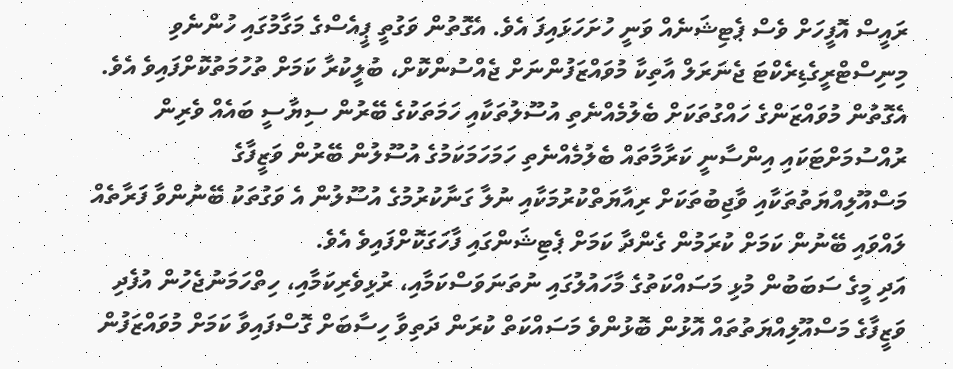ރައީސް އޮފީހަށް ވެސް ޕެޓިޝަނެއް ވަނީ ހުށަހަޅައިފަ އެވެ. އެގޮތުން ވަގުތީ ޕީއެސްގެ މަގާމުގައި ހުންނެވި މިނިސްޓްރީގެޑިރެކްޓަ ޖެނަރަލް އާތިކާ މުވައްޒަފުންނަށް ޖެއްސުންކޮށް، ބުލީކުރާ ކަމަށް ތުހުމަތުކޮށްފައިވެ އެވެ.
އެގޮތުން މުވައްޒަންގެ ހައްގުތަކަށް ބެލުމެއްނެތި އުސޫލުތަކާއި ހަމަތަކުގެ ބޭރުން ސިޔާސީ ބައެއް ވެރިން ރުއްސުމަށްޓަކައި އިންސާނީ ކަރާމާތައް ބެލުމެއްނެތި ހަމަހަމަކަމުގެ އުސޫލުން ބޭރުން ވަޒީފާގެ މަސްއޫލިއްޔަތުތަކާއި ވާޖިބުތަކަށް ރިއާޔަތްކުރުމަކާއި ނުލާ ގަނާކުރުމުގެ އުސޫލުން އެ ވަގުތަކު ބޭނުންވާ ފަރާތެއް ލައްވައި ބޭނުން ކަމަށް ކުރަމުން ގެންދާ ކަމަށް ޕެޓިޝަންގައި ފާހަގަކޮށްފައިވެ އެވެ.
އަދި މީގެ ސަބަބުން މުޅި މަސައްކަތުގެ މާހައުލުގައި ނުތަނަވަސްކަމާއި، ރުޅިވެރިކަމާއި، ހިތްހަމަނުޖެހުން އުފެދި ވަޒީފާގެ މަސްއޫލިއްޔަތުތައް އޮޅުން ބޮޅުންވެ މަސައްކަތް ކުރަން ދަތިވާ ހިސާބަށް ގޮސްފައިވާ ކަމަށް މުވައްޒަފުން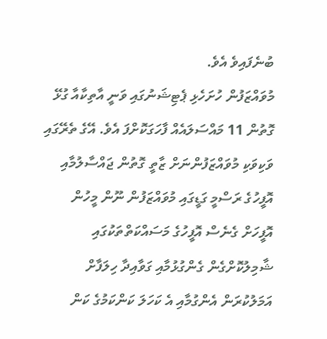ބުނެފައިވެ އެވެ.
މުވައްޒަފުން ހުށަހެޅި ޕެޓިޝަނުގައި ވަނީ އާތިކާއާ ގުޅޭ ގޮތުން 11 މައްސަލައެއް ފާހަގަކޮށްފަ އެވެ. އޭގެ ތެރޭގައި ވަކިވަކި މުވައްޒަފުންނަށް ޒާތީ ގޮތުން ޖައްސާލުމާއި އޮފީހުގެ ރަސްމީ ގަޑީގައި މުވައްޒަފުން ނޫން މީހުން އޮފީހަށް ގެނެސް އޮފީހުގެ މަސައްކަތްތަކުގައި ޝާމިލުކޮށްގެން ގެންގުޅުމާއި ގަވާއިދާ ހިލަފާށް އަމަލުކުރަން އެންގުމާއި އެ ކަހަލަ ކަންކަމުގެ ކަން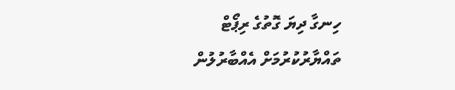ހިނގާ ދިޔަ ގޮތުގެ ރިޕޯޓް ތައްޔާރުކުރުމަށް އެއްބާރުލުން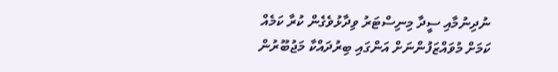ނުދިނުމާއި ސީދާ މިނިސްޓަރު ވިދާޅުވެގެން ކުރާ ކަމެއް ކަމަށް މުވައްޒަފުންނަށް އަންގައި ބިރުދައްކާ މަޖުބޫރުން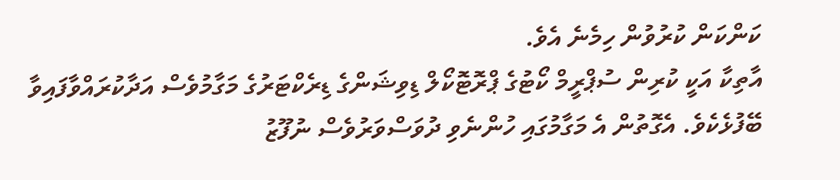ކަންކަން ކުރުވުން ހިމެނެ އެވެ.
އާތިކާ އަކީ ކުރިން ސުޕްރީމް ކޯޓުގެ ޕްރޮޓޮކޯލް ޑިވިޝަންގެ ޑިރެކްޓަރުގެ މަގާމުވެސް އަދާކުރައްވާފައިވާ ބޭފުޅެކެވެ. އެގޮތުން އެ މަގާމުގައި ހުންނެވި ދުވަސްވަރުވެސް ނުފޫޒު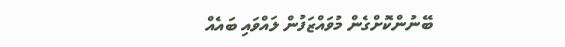ބޭނުންކޮށްގެން މުވައްޒަފުން ލައްވައި ބައެއް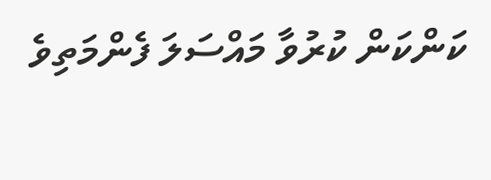ކަންކަން ކުރުވާ މައްސަލަ ފެންމަތިވެ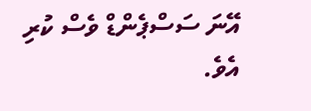އޭނަ ސަސްޕެންޑް ވެސް ކުރި އެވެ.